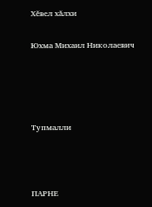Хĕвел хăлхи

Юхма Михаил Николаевич




Тупмалли



ПАРНЕ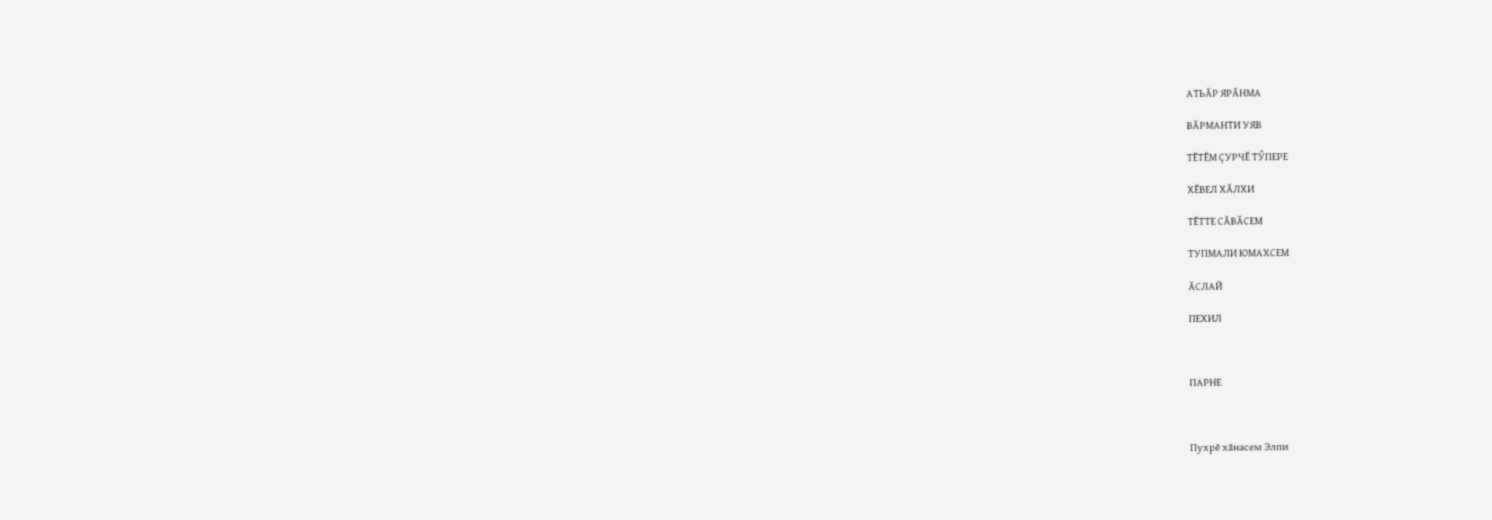АТЬĂР ЯРĂНМА

ВĂРМАНТИ УЯВ

ТĔТĔМ ÇУРЧĔ ТӲПЕРЕ

ХĔВЕЛ ХĂЛХИ

ТĔТТЕ СĂВĂСЕМ

ТУПМАЛИ ЮМАХСЕМ

ĂСЛАЙ

ПЕХИЛ



ПАРНЕ



Пухрĕ хăнасем Элпи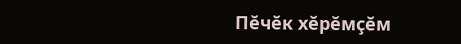Пĕчĕк хĕрĕмçĕм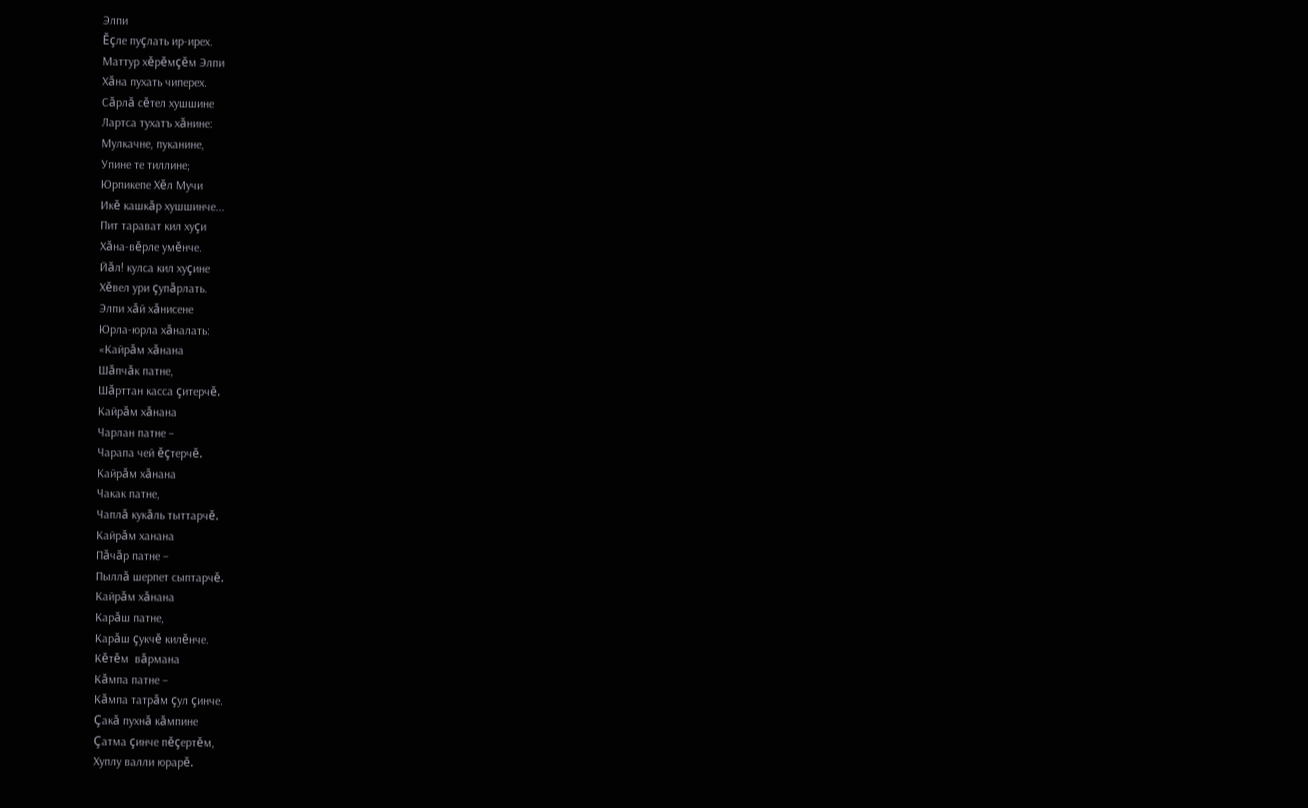Элпи
Ĕçле пуçлать ир-ирех.
Маттур хĕрĕмçĕм Элпи
Хăна пухать чиперех.
Сăрлă сĕтел хушшине
Лартса тухатъ хăнине:
Мулкачне, пуканине,
Упине те тиллине;
Юрпикепе Хĕл Мучи
Икĕ кашкăр хушшинче...
Пит тарават кил хуçи
Хăна-вĕрле умĕнче.
Йăл! кулса кил хуçине
Хĕвел ури çупăрлать.
Элпи хăй хăнисене
Юрла-юрла хăналать:
«Кайрăм хăнана
Шăпчăк патне,
Шăрттан касса çитерчĕ.
Кайрăм хăнана
Чарлан патне –
Чарапа чей ĕçтерчĕ.
Кайрăм хăнана
Чакак патне,
Чаплă кукăль тыттарчĕ.
Кайрăм ханана
Пăчăр патне –
Пыллă шерпет сыптарчĕ.
Кайрăм хăнана
Карăш патне,
Карăш çукчĕ килĕнче.
Кĕтĕм  вăрмана
Кăмпа патне −
Кăмпа татрăм çул çинче.
Çакă пухнă кăмпине
Çатма çинче пĕçертĕм,
Хуплу валли юрарĕ.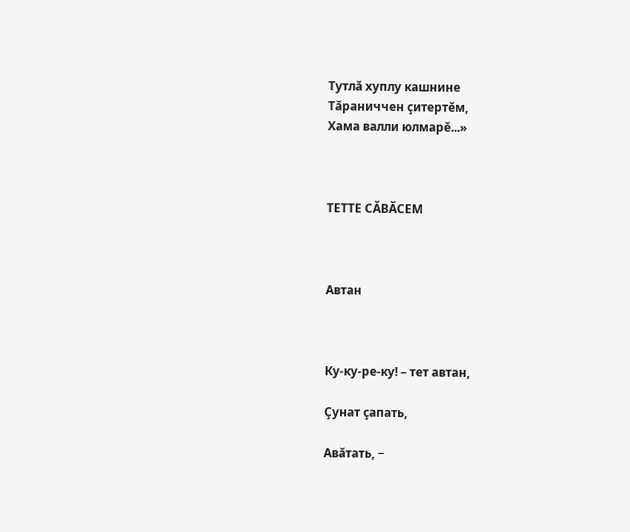Тутлă хуплу кашнине
Тăраниччен çитертĕм,
Хама валли юлмарĕ...»



ТЕТТЕ СӐВӐСЕМ



Автан



Ку-ку-ре-ку! – тет автан,

Çунат çапать,

Авăтать, −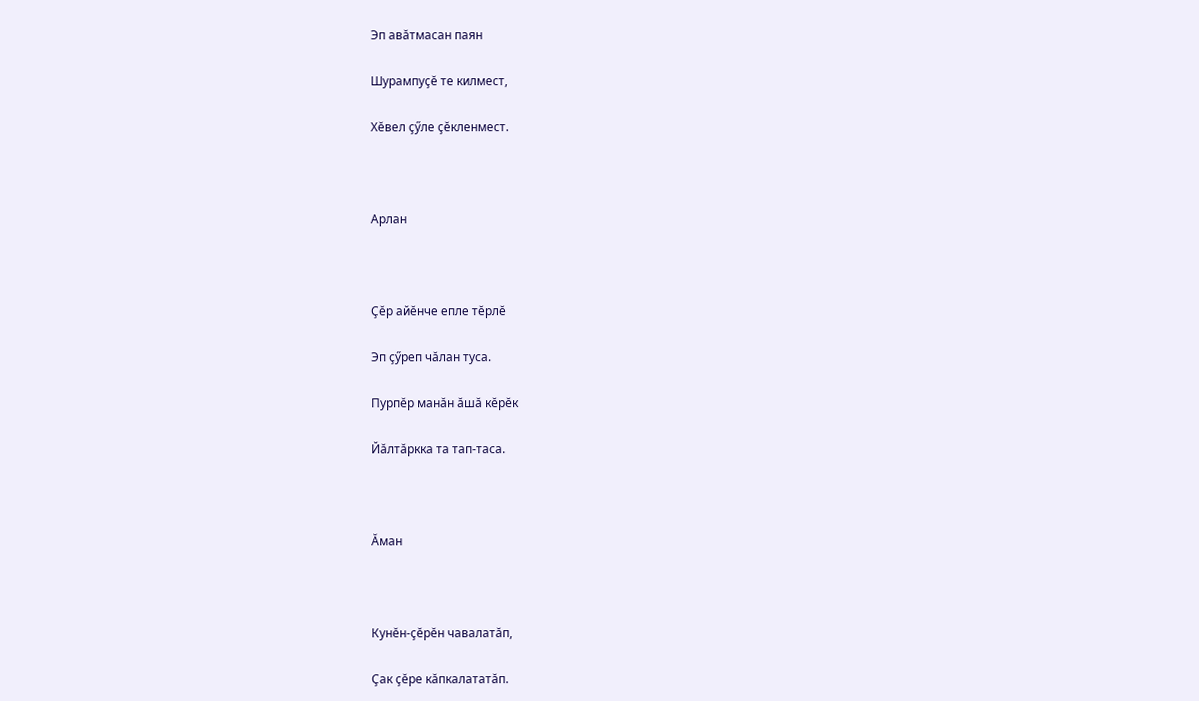Эп авăтмасан паян

Шурампуçĕ те килмест,

Хĕвел çӳле çĕкленмест.



Арлан



Çĕр айĕнче епле тĕрлĕ

Эп çӳреп чăлан туса.

Пурпĕр манăн ăшă кĕрĕк

Йăлтăркка та тап-таса.



Ăман



Кунĕн-çĕрĕн чавалатăп,

Çак çĕре кăпкалататăп.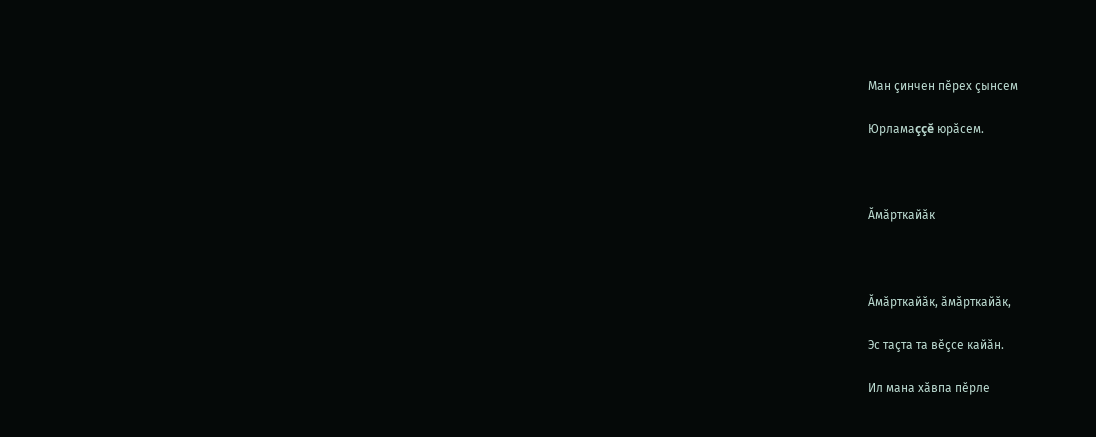Ман çинчен пĕрех çынсем

Юрламаççĕ юрăсем.



Ăмăрткайăк



Ăмăрткайăк, ăмăрткайăк,

Эс таçта та вĕçсе кайăн.

Ил мана хăвпа пĕрле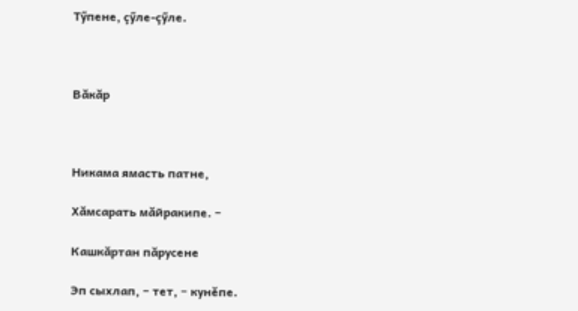Тӳпене, çӳле-çӳле.



Вăкăр



Никама ямасть патне,

Хăмсарать мăйракипе. −

Кашкăртан пăрусене

Эп сыхлап, − тет, − кунĕпе.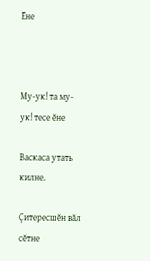Ĕне



Му-ук! та му-ук! тесе ĕне

Васкаса утать  килне.

Çитересшĕн вăл сĕтне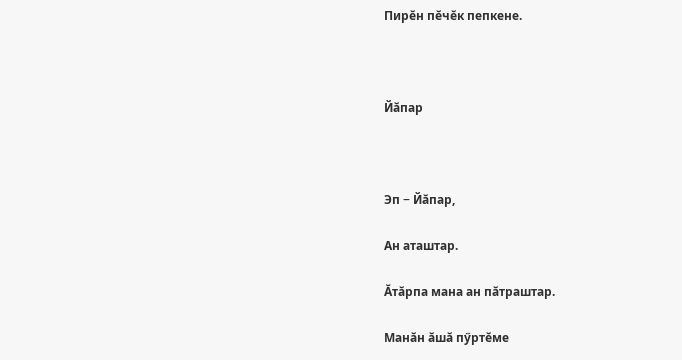Пирĕн пĕчĕк пепкене.



Йăпар



Эп − Йăпар,

Ан аташтар.

Ăтăрпа мана ан пăтраштар.

Манăн ăшă пӳртĕме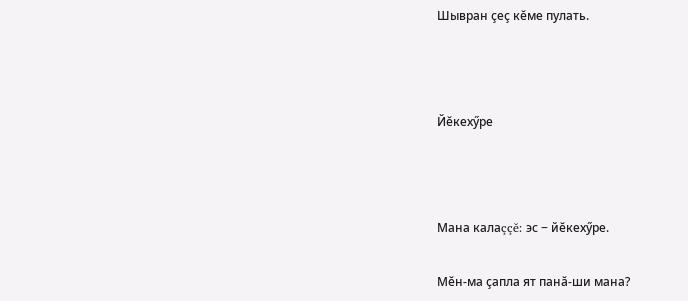Шывран çеç кĕме пулать.



Йĕкехӳре



Мана калаççĕ: эс − йĕкехӳре.

Мĕн-ма çапла ят панă-ши мана?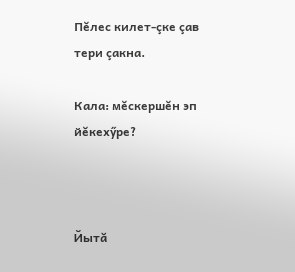Пĕлес килет-çке çав тери çакна.

Кала: мĕскершĕн эп йĕкехӳре?



Йытă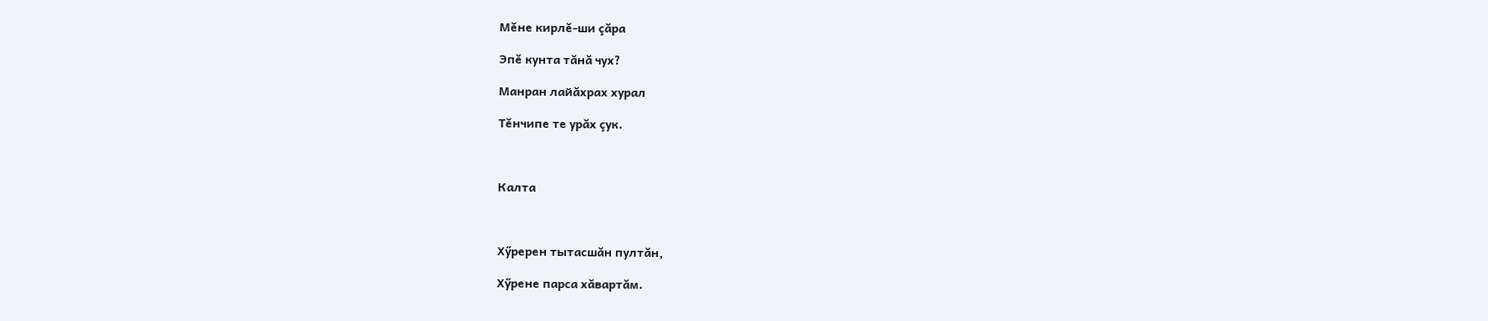Мĕне кирлĕ-ши çăра

Эпĕ кунта тăнă чух?

Манран лайăхрах хурал

Тĕнчипе те урăх çук.



Калта



Хӳререн тытасшăн пултăн,

Хӳрене парса хăвартăм.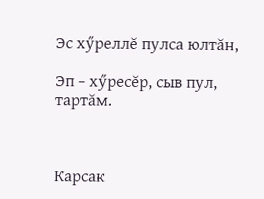Эс хӳреллĕ пулса юлтăн,

Эп − хӳресĕр, сыв пул, тартăм.



Карсак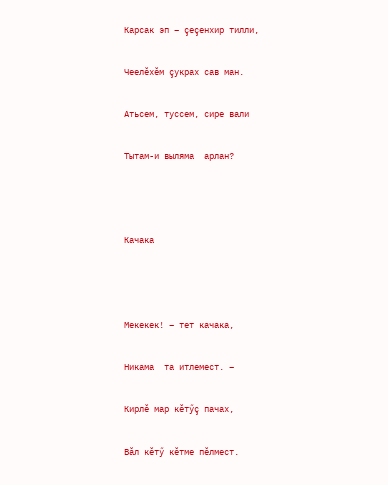Карсак эп − çеçенхир тилли,

Чеелĕхĕм çукрах сав ман.

Атьсем, туссем, сире вали

Тытам-и выляма  арлан?



Качака



Мекекек! − тет качака,

Никама  та итлемест. −

Кирлĕ мар кĕтӳç пачах,

Вăл кĕтӳ кĕтме пĕлмест.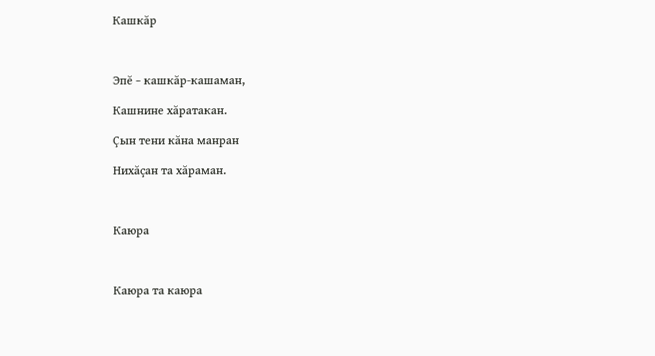Кашкăр



Эпĕ − кашкăр-кашаман,

Кашнине хăратакан.

Çын тени кăна манран

Нихăçан та хăраман.



Каюра



Каюра та каюра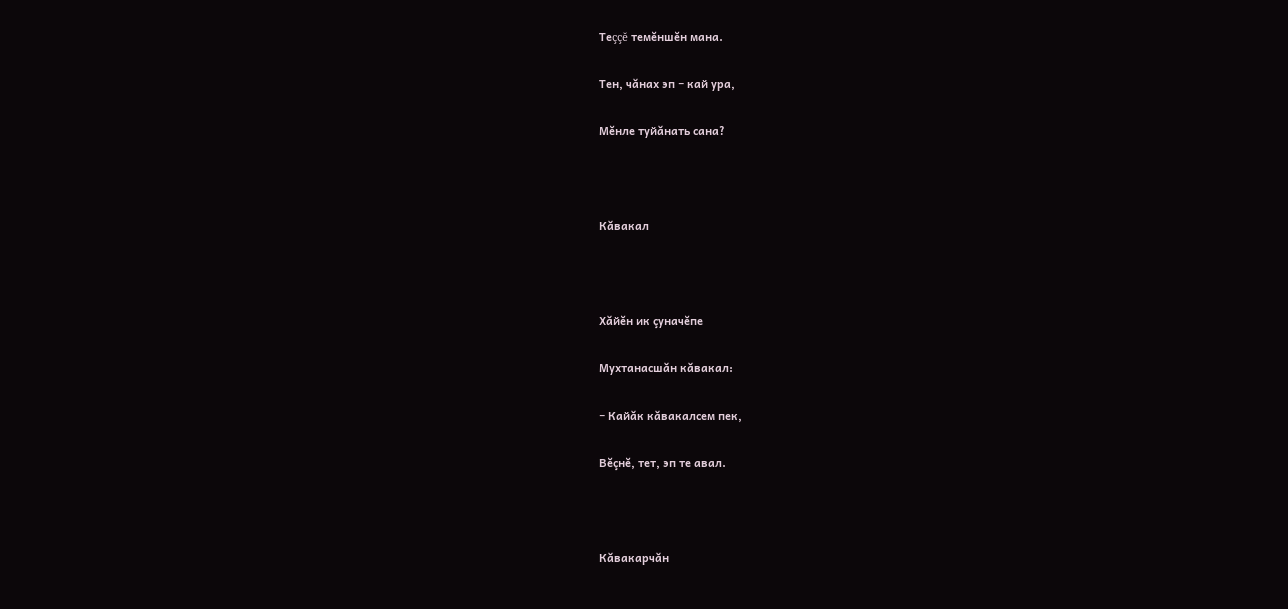Теççĕ темĕншĕн мана.

Тен, чăнах эп − кай ура,

Мĕнле туйăнать сана?



Кăвакал



Хăйĕн ик çуначĕпе

Мухтанасшăн кăвакал:

− Кайăк кăвакалсем пек,

Вĕçнĕ, тет, эп те авал.



Кăвакарчăн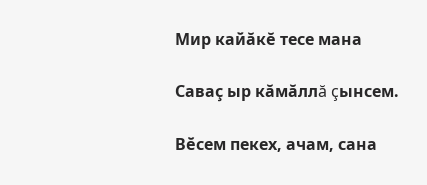Мир кайăкĕ тесе мана

Саваç ыр кăмăллă çынсем.

Вӗсем пекех, ачам, сана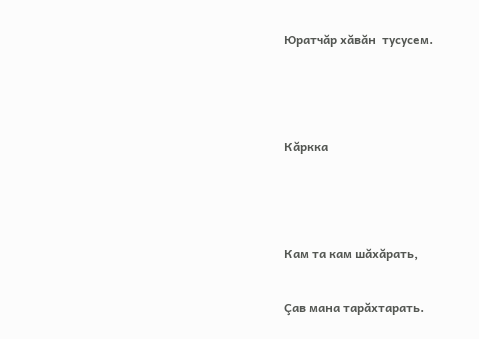Юратчăр хăвăн  тусусем.



Кăркка



Кам та кам шăхăрать,

Çав мана тарăхтарать.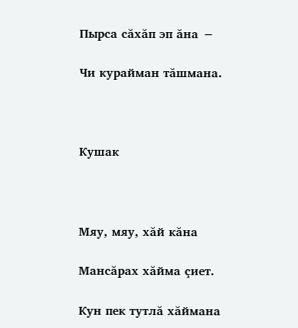Пырса сăхăп эп ăна −

Чи курайман тăшмана.



Кушак



Мяу, мяу, хăй кăна

Мансăрах хăйма çиет.

Кун пек тутлă хăймана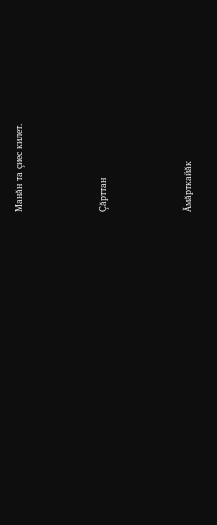Манăн та çиес килет.



Çăрттан



Ăмăрткайăк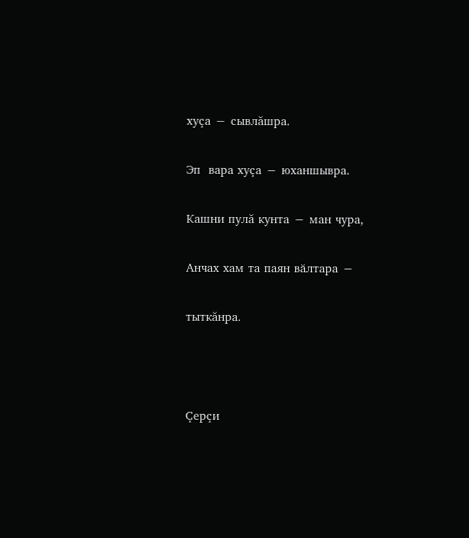хуçа − сывлăшра.

Эп  вара хуçа − юханшывра.

Кашни пулă кунта − ман чура,

Анчах хам та паян вӑлтара −

тыткăнра.



Çерçи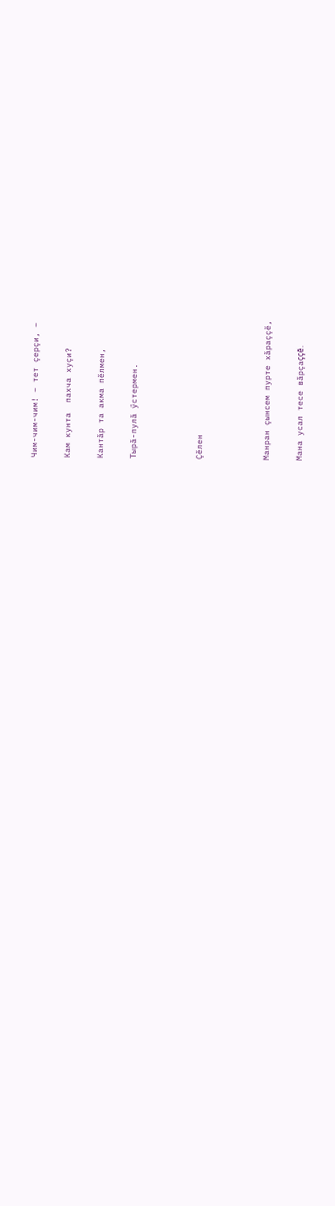Чим-чим-чим! − тет çерçи, −

Кам кунта  пахча хуçи?

Кантăр та акма пĕлмен,

Тырă-пулă ӳстермен.



Çĕлен



Манран çынсем пурте хăраççӗ,

Мана усал тесе вăрçаççĕ.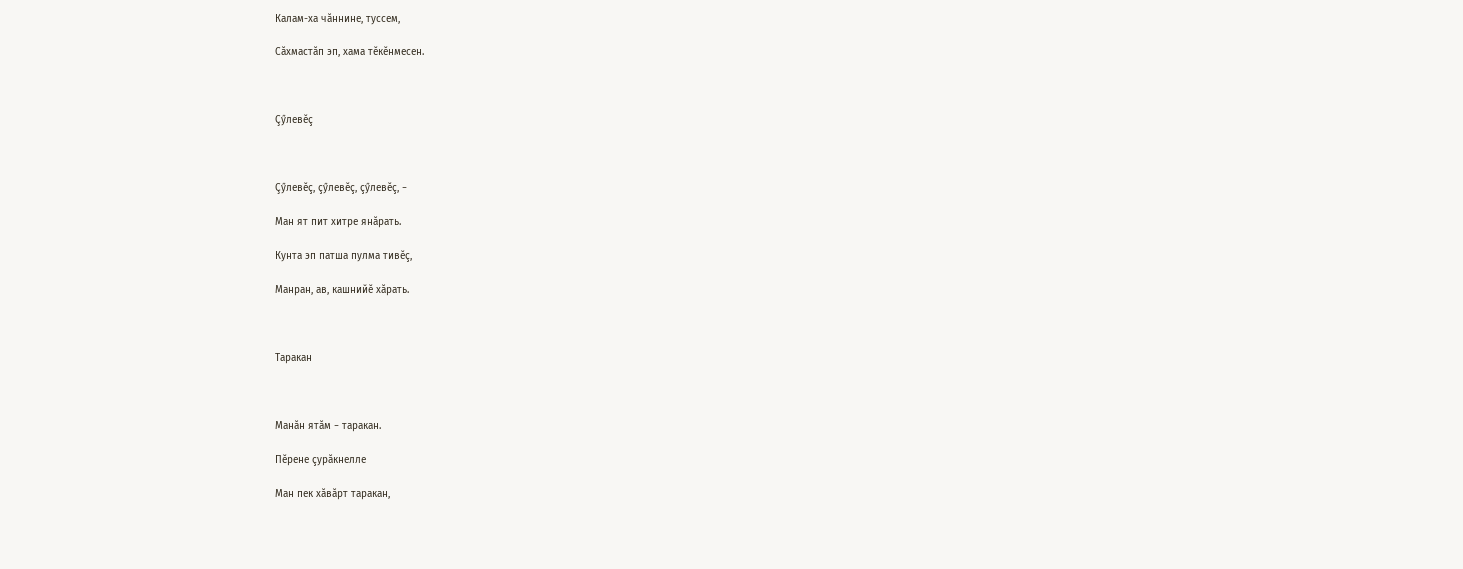Калам-ха чăннине, туссем,

Сăхмастăп эп, хама тĕкĕнмесен.



Çӳлевĕç



Çӳлевĕç, çӳлевĕç, çӳлевĕç, −

Ман ят пит хитре янăрать.

Кунта эп патша пулма тивĕç,

Манран, ав, кашнийĕ хăрать.



Таракан



Манăн ятăм − таракан.

Пĕрене çурăкнелле

Ман пек хăвăрт таракан,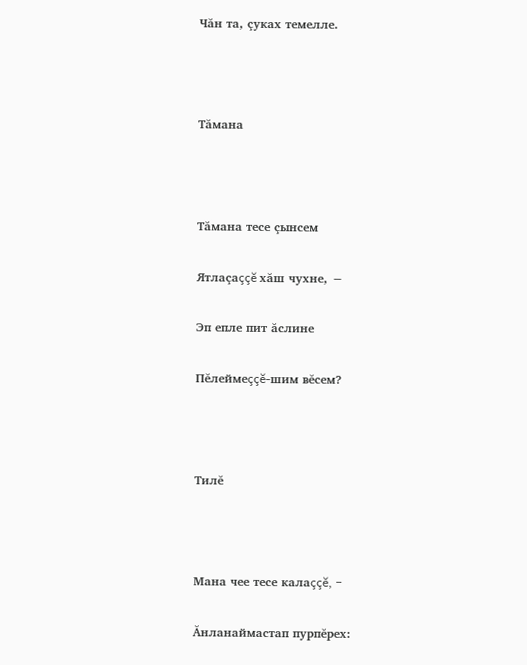Чăн та, çуках темелле.



Тăмана



Тăмана тесе çынсем

Ятлаçаççĕ хăш чухне, −

Эп епле пит ăслине

Пĕлеймеççĕ-шим вĕсем?



Тилĕ



Мана чее тесе калаççĕ, −

Ăнланаймастап пурпĕрех: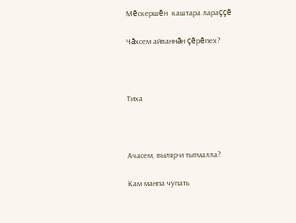Мĕскершĕн  каштара лараççĕ

Чăхсем айваннăн çĕрĕпех?



Тиха



Ачасем, выляр-и тытмалла?

Кам манпа чупать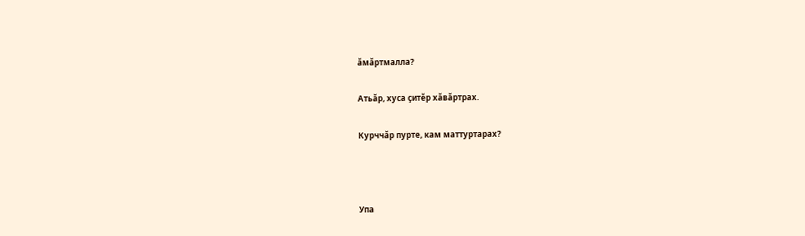ăмăртмалла?

Атьăр, хуса çитĕр хăвăртрах.

Курччăр пурте, кам маттуртарах?



Упа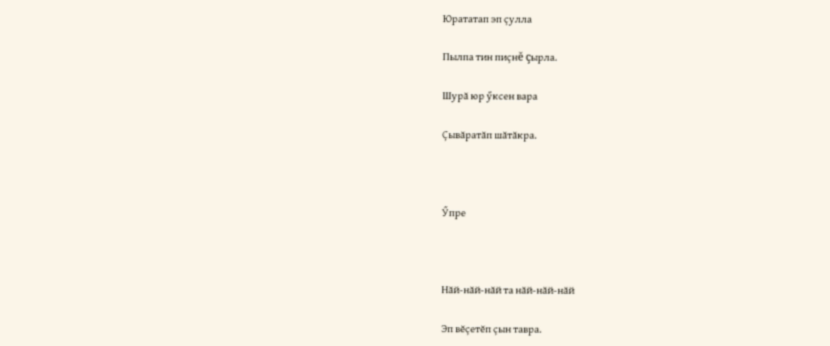Юрататап эп çулла

Пылпа тин пиçнĕ çырла.

Шурă юр ӳксен вара

Çывăратăп шăтăкра.



Ӳпре



Нăй-нăй-нăй та нăй-нăй-нăй

Эп вĕçетĕп çын тавра.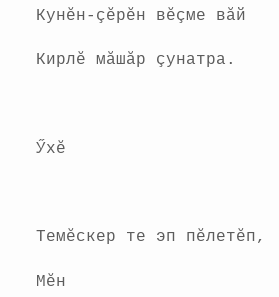Кунĕн-çĕрĕн вĕçме вăй

Кирлĕ мăшăр çунатра.



Ӳхĕ



Темĕскер те эп пĕлетĕп,

Мĕн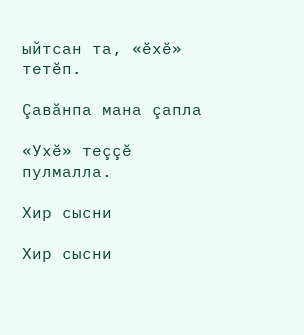ыйтсан та, «ĕхĕ» тетĕп.

Çавăнпа мана çапла

«Ухĕ» теççĕ пулмалла.

Хир сысни

Хир сысни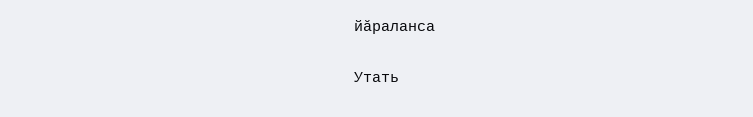йăраланса

Утать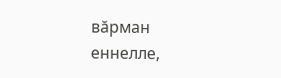вăрман еннелле,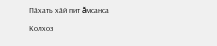Пӑхать хӑй пит ăмсанса

Колхоз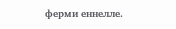ферми еннелле.